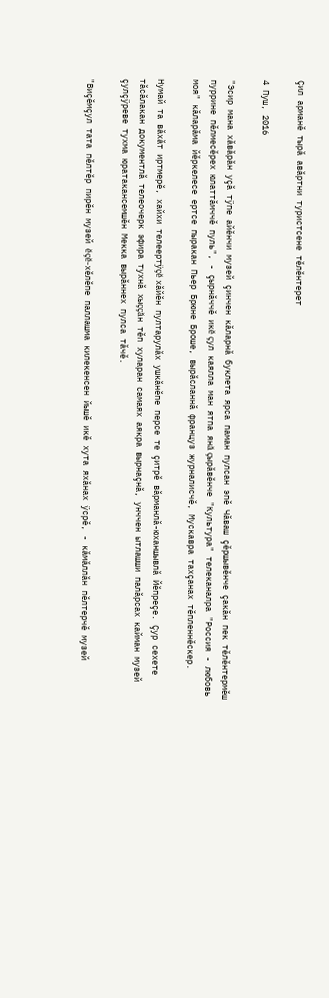Çил арманĕ тырă авăртни туристсене тĕлĕнтерет

4 Пуш, 2016

"Эсир мана хăвăрăн уçă тÿпе айĕнчи музей çинчен кăларнă буклета ярса паман пулсан эпĕ Чăваш çĕршывĕнче çакăн пек тĕлĕнтермĕш пуррине пĕлмесĕрех юлаттăмччĕ пуль", - çырнăччĕ икĕ çул каялла ман ятпа янă çырăвĕнче "Культура" телеканалра "Россия - любовь моя" кăларăма йĕркелесе ертсе пыракан Пьер Брюне Броше, вырăсланнă француз журналисчĕ, Мускавра тахçанах тĕпленнĕскер.

Нумай та вăхăт иртмерĕ, хайхи телеертÿçĕ хăйĕн пултарулăх ушкăнĕпе персе те çитрĕ вăрманлă-юханшывлă Йĕпреçе. Çур сехете тăсăлакан документлă телеочерк эфира тухнă хыççăн тĕп хуларан самаях аякра вырнаçнă, унччен ытлашши палăрсах кайман музей çулçÿреве тухма юратакансемшĕн Мекка вырăннех пулса тăчĕ.

"Виçĕмçул тата пĕлтĕр пирĕн музей ĕçĕ-хĕлĕпе паллашма килекенсен йышĕ икĕ хута яхăнах ÿсрĕ, - кăмăллăн пĕлтерчĕ музей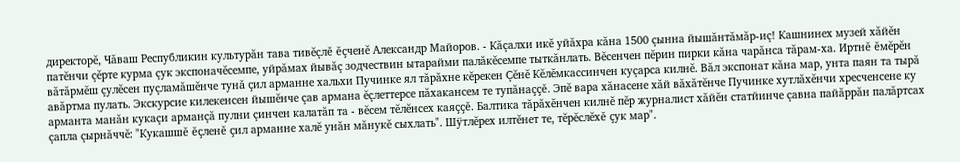директорĕ, Чăваш Республикин культурăн тава тивĕçлĕ ĕçченĕ Александр Майоров. - Кăçалхи икĕ уйăхра кăна 1500 çынна йышăнтăмăр-иç! Кашнинех музей хăйĕн патĕнчи çĕрте курма çук экспоначĕсемпе, уйрăмах йывăç зодчествин ытарайми палăкĕсемпе тыткăнлать. Вĕсенчен пĕрин пирки кăна чарăнса тăрам-ха. Иртнĕ ĕмĕрĕн вăтăрмĕш çулĕсен пуçламăшĕнче тунă çил арманне хальхи Пучинке ял тăрăхне кĕрекен Çĕнĕ Кĕлĕмкассинчен куçарса килнĕ. Вăл экспонат кăна мар, унта паян та тырă авăртма пулать. Экскурсие килекенсен йышĕнче çав армана ĕçлеттерсе пăхакансем те тупăнаççĕ. Эпĕ вара хăнасене хăй вăхăтĕнче Пучинке хутлăхĕнчи хресченсене ку арманта манăн кукаçи арманçă пулни çинчен калатăп та - вĕсем тĕлĕнсех каяççĕ. Балтика тăрăхĕнчен килнĕ пĕр журналист хăйĕн статйинче çавна пайăррăн палăртсах çапла çырнăччĕ: "Кукашшĕ ĕçленĕ çил арманне халĕ унăн мăнукĕ сыхлать". Шÿтлĕрех илтĕнет те, тĕрĕслĕхĕ çук мар".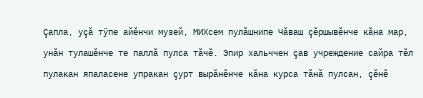Çапла, уçă тÿпе айĕнчи музей, МИХсем пулăшнипе Чăваш çĕршывĕнче кăна мар, унăн тулашĕнче те паллă пулса тăчĕ. Эпир хальччен çав учреждение сайра тĕл пулакан япаласене упракан çурт вырăнĕнче кăна курса тăнă пулсан, çĕнĕ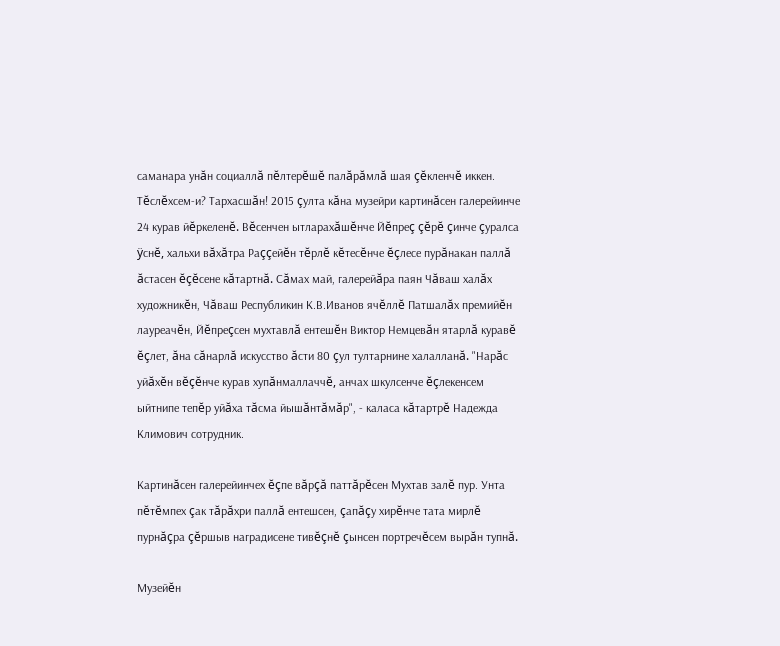саманара унăн социаллă пĕлтерĕшĕ палăрăмлă шая çĕкленчĕ иккен. Тĕслĕхсем-и? Тархасшăн! 2015 çулта кăна музейри картинăсен галерейинче 24 курав йĕркеленĕ. Вĕсенчен ытларахăшĕнче Йĕпреç çĕрĕ çинче çуралса ÿснĕ, хальхи вăхăтра Раççейĕн тĕрлĕ кĕтесĕнче ĕçлесе пурăнакан паллă ăстасен ĕçĕсене кăтартнă. Сăмах май, галерейăра паян Чăваш халăх художникĕн, Чăваш Республикин К.В.Иванов ячĕллĕ Патшалăх премийĕн лауреачĕн, Йĕпреçсен мухтавлă ентешĕн Виктор Немцевăн ятарлă куравĕ ĕçлет, ăна сăнарлă искусство ăсти 80 çул тултарнине халалланă. "Нарăс уйăхĕн вĕçĕнче курав хупăнмаллаччĕ, анчах шкулсенче ĕçлекенсем ыйтнипе тепĕр уйăха тăсма йышăнтăмăр", - каласа кăтартрĕ Надежда Климович сотрудник.

Картинăсен галерейинчех ĕçпе вăрçă паттăрĕсен Мухтав залĕ пур. Унта пĕтĕмпех çак тăрăхри паллă ентешсен, çапăçу хирĕнче тата мирлĕ пурнăçра çĕршыв наградисене тивĕçнĕ çынсен портречĕсем вырăн тупнă.

Музейĕн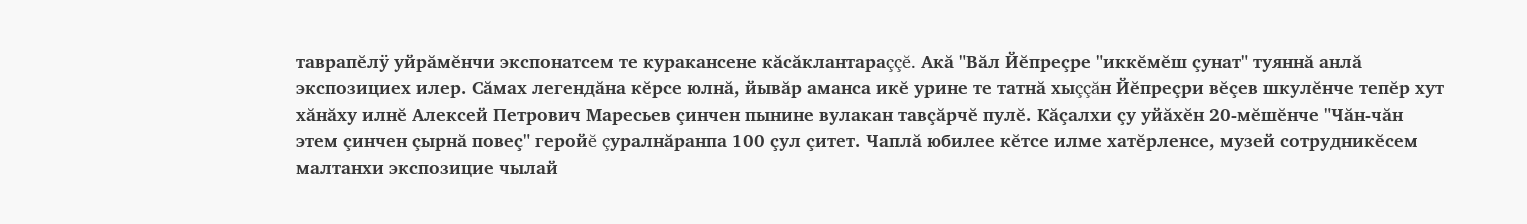таврапĕлÿ уйрăмĕнчи экспонатсем те куракансене кăсăклантараççĕ. Акă "Вăл Йĕпреçре "иккĕмĕш çунат" туяннă анлă экспозициех илер. Сăмах легендăна кĕрсе юлнă, йывăр аманса икĕ урине те татнă хыççăн Йĕпреçри вĕçев шкулĕнче тепĕр хут хăнăху илнĕ Алексей Петрович Маресьев çинчен пынине вулакан тавçăрчĕ пулĕ. Кăçалхи çу уйăхĕн 20-мĕшĕнче "Чăн-чăн этем çинчен çырнă повеç" геройĕ çуралнăранпа 100 çул çитет. Чаплă юбилее кĕтсе илме хатĕрленсе, музей сотрудникĕсем малтанхи экспозицие чылай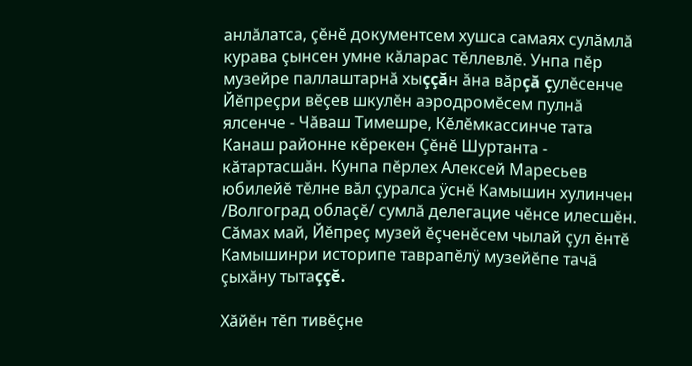анлăлатса, çĕнĕ документсем хушса самаях сулăмлă курава çынсен умне кăларас тĕллевлĕ. Унпа пĕр музейре паллаштарнă хыççăн ăна вăрçă çулĕсенче Йĕпреçри вĕçев шкулĕн аэродромĕсем пулнă ялсенче - Чăваш Тимешре, Кĕлĕмкассинче тата Канаш районне кĕрекен Çĕнĕ Шуртанта - кăтартасшăн. Кунпа пĕрлех Алексей Маресьев юбилейĕ тĕлне вăл çуралса ÿснĕ Камышин хулинчен /Волгоград облаçĕ/ сумлă делегацие чĕнсе илесшĕн. Сăмах май, Йĕпреç музей ĕçченĕсем чылай çул ĕнтĕ Камышинри историпе таврапĕлÿ музейĕпе тачă çыхăну тытаççĕ.

Хăйĕн тĕп тивĕçне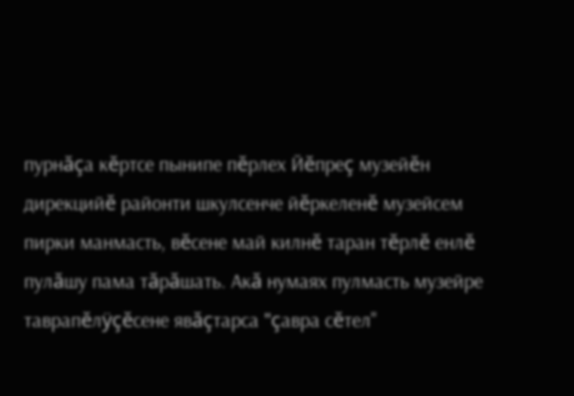пурнăçа кĕртсе пынипе пĕрлех Йĕпреç музейĕн дирекцийĕ районти шкулсенче йĕркеленĕ музейсем пирки манмасть, вĕсене май килнĕ таран тĕрлĕ енлĕ пулăшу пама тăрăшать. Акă нумаях пулмасть музейре таврапĕлÿçĕсене явăçтарса "çавра сĕтел"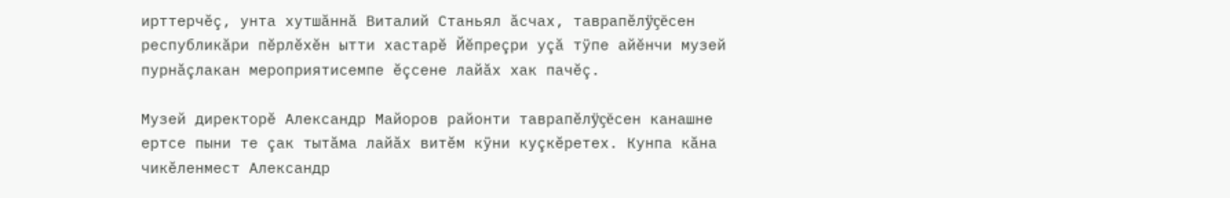ирттерчĕç, унта хутшăннă Виталий Станьял ăсчах, таврапĕлÿçĕсен республикăри пĕрлĕхĕн ытти хастарĕ Йĕпреçри уçă тÿпе айĕнчи музей пурнăçлакан мероприятисемпе ĕçсене лайăх хак пачĕç.

Музей директорĕ Александр Майоров районти таврапĕлÿçĕсен канашне ертсе пыни те çак тытăма лайăх витĕм кÿни куçкĕретех. Кунпа кăна чикĕленмест Александр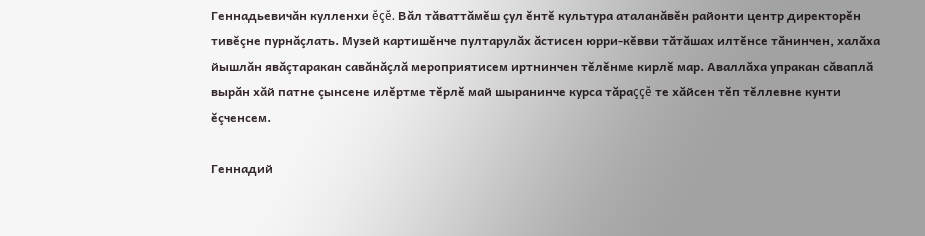Геннадьевичăн кулленхи ĕçĕ. Вăл тăваттăмĕш çул ĕнтĕ культура аталанăвĕн районти центр директорĕн тивĕçне пурнăçлать. Музей картишĕнче пултарулăх ăстисен юрри-кĕвви тăтăшах илтĕнсе тăнинчен, халăха йышлăн явăçтаракан савăнăçлă мероприятисем иртнинчен тĕлĕнме кирлĕ мар. Аваллăха упракан сăваплă вырăн хăй патне çынсене илĕртме тĕрлĕ май шыранинче курса тăраççĕ те хăйсен тĕп тĕллевне кунти ĕçченсем.

Геннадий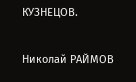КУЗНЕЦОВ.

Николай РАЙМОВ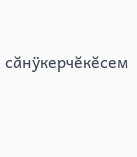сăнÿкерчĕкĕсем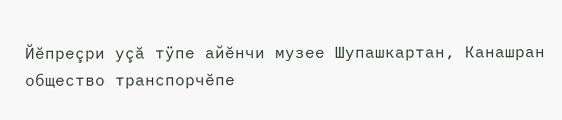Йĕпреçри уçă тÿпе айĕнчи музее Шупашкартан, Канашран общество транспорчĕпе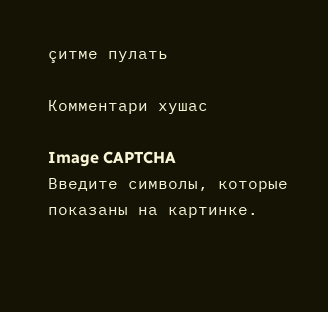çитме пулать

Комментари хушас

Image CAPTCHA
Введите символы, которые показаны на картинке.